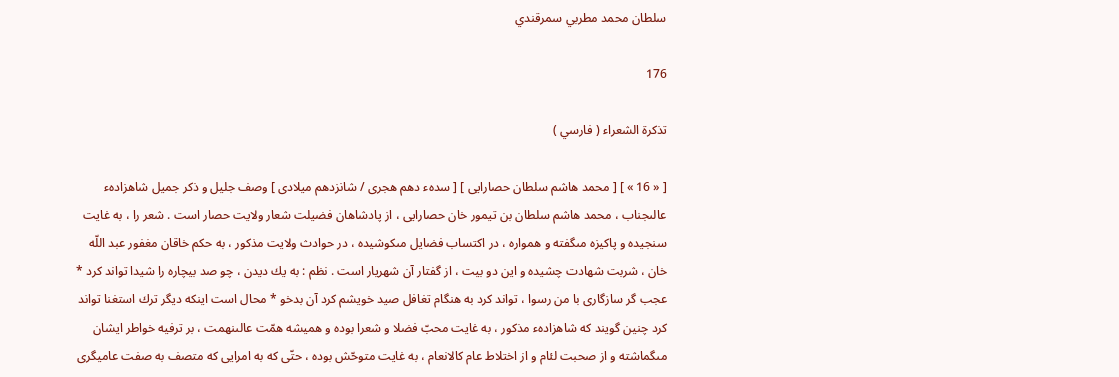سلطان محمد مطربي سمرقندي

176

تذكرة الشعراء ( فارسي )

[ « 16 » ] [ محمد هاشم سلطان حصارايى ] [ سدهء دهم هجرى / شانزدهم ميلادى ] وصف جليل و ذكر جميل شاهزادهء عالىجناب ، محمد هاشم سلطان بن تيمور خان حصارايى ، از پادشاهان فضيلت شعار ولايت حصار است . شعر را ، به غايت سنجيده و پاكيزه مىگفته و همواره ، در اكتساب فضايل مىكوشيده ، در حوادث ولايت مذكور ، به حكم خاقان مغفور عبد اللّه خان ، شربت شهادت چشيده و اين دو بيت ، از گفتار آن شهريار است . نظم : به يك ديدن ، چو صد بيچاره را شيدا تواند كرد * عجب گر سازگارى با من رسوا ، تواند كرد به هنگام تغافل صيد خويشم كرد آن بدخو * محال است اينكه ديگر ترك استغنا تواند كرد چنين گويند كه شاهزادهء مذكور ، به غايت محبّ فضلا و شعرا بوده و هميشه همّت عالىنهمت ، بر ترفيه خواطر ايشان مىگماشته و از صحبت لئام و از اختلاط عام كالانعام ، به غايت متوحّش بوده ، حتّى كه به امرايى كه متصف به صفت عاميگرى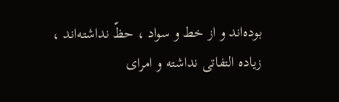بوده‌اند و از خط و سواد ، حظّ نداشته‌اند ، زياده التفاتى نداشته و امراى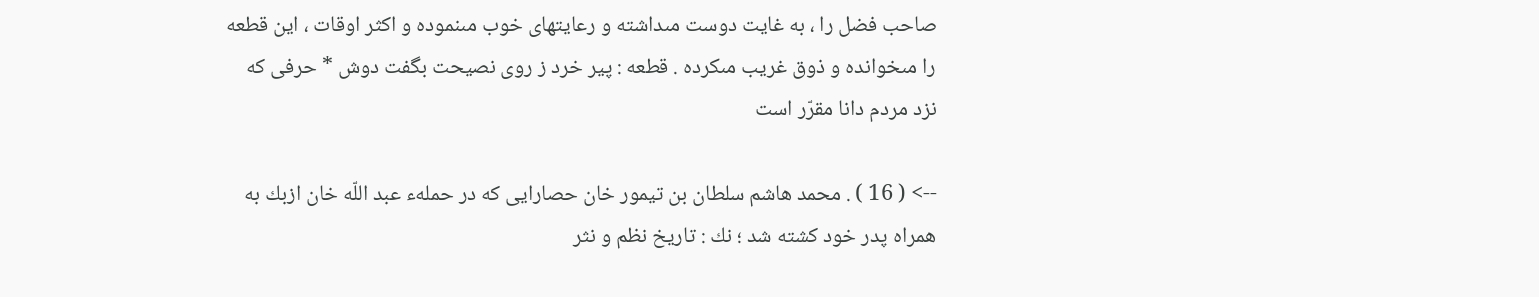صاحب فضل را ، به غايت دوست مىداشته و رعايتهاى خوب مىنموده و اكثر اوقات ، اين قطعه را مىخوانده و ذوق غريب مىكرده . قطعه : پير خرد ز روى نصيحت بگفت دوش * حرفى كه نزد مردم دانا مقرّر است

--> ( 16 ) . محمد هاشم سلطان بن تيمور خان حصارايى كه در حملهء عبد اللّه خان ازبك به همراه پدر خود كشته شد ؛ نك : تاريخ نظم و نثر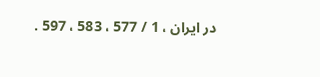در ايران ، 1 / 577 ، 583 ، 597 .